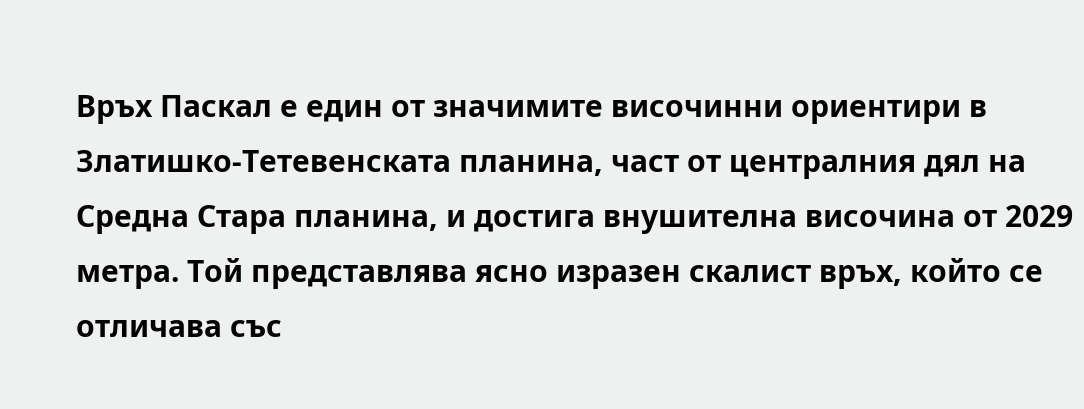Връх Паскал е един от значимите височинни ориентири в Златишко-Тетевенската планина, част от централния дял на Средна Стара планина, и достига внушителна височина от 2029 метра. Той представлява ясно изразен скалист връх, който се отличава със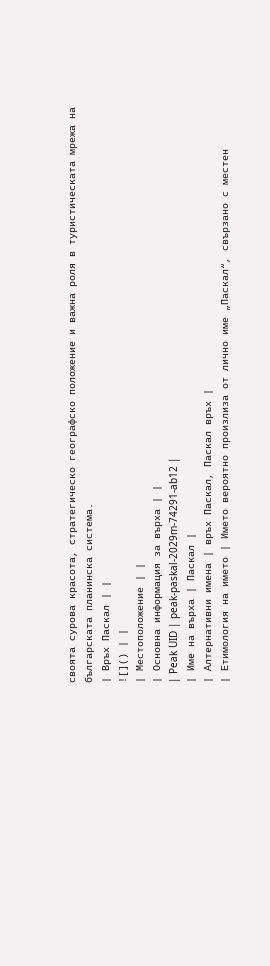своята сурова красота, стратегическо географско положение и важна роля в туристическата мрежа на българската планинска система.
| Връх Паскал | |
![]() | |
| Местоположение | |
| Основна информация за върха | |
| Peak UID | peak-paskal-2029m-74291-ab12 |
| Име на върха | Паскал |
| Алтернативни имена | връх Паскал, Паскал връх |
| Етимология на името | Името вероятно произлиза от лично име „Паскал“, свързано с местен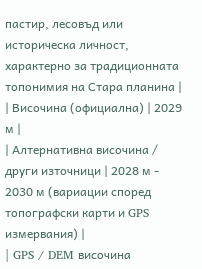пастир, лесовъд или историческа личност, характерно за традиционната топонимия на Стара планина |
| Височина (официална) | 2029 м |
| Алтернативна височина / други източници | 2028 м - 2030 м (вариации според топографски карти и GPS измервания) |
| GPS / DEM височина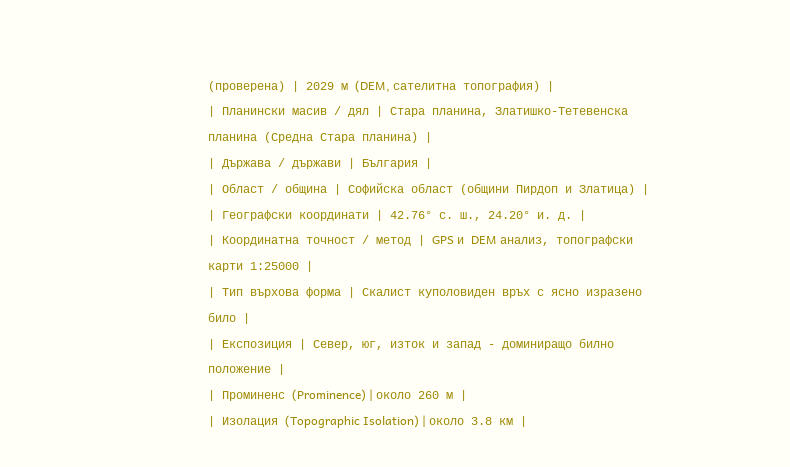(проверена) | 2029 м (DEM, сателитна топография) |
| Планински масив / дял | Стара планина, Златишко-Тетевенска планина (Средна Стара планина) |
| Държава / държави | България |
| Област / община | Софийска област (общини Пирдоп и Златица) |
| Географски координати | 42.76° с. ш., 24.20° и. д. |
| Координатна точност / метод | GPS и DEM анализ, топографски карти 1:25000 |
| Тип върхова форма | Скалист куполовиден връх с ясно изразено било |
| Експозиция | Север, юг, изток и запад - доминиращо билно положение |
| Проминенс (Prominence) | около 260 м |
| Изолация (Topographic Isolation) | около 3.8 км |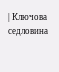| Ключова седловина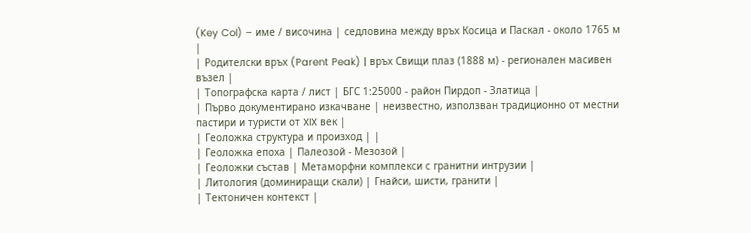(Key Col) – име / височина | седловина между връх Косица и Паскал - около 1765 м |
| Родителски връх (Parent Peak) | връх Свищи плаз (1888 м) - регионален масивен възел |
| Топографска карта / лист | БГС 1:25000 - район Пирдоп - Златица |
| Първо документирано изкачване | неизвестно, използван традиционно от местни пастири и туристи от XIX век |
| Геоложка структура и произход | |
| Геоложка епоха | Палеозой - Мезозой |
| Геоложки състав | Метаморфни комплекси с гранитни интрузии |
| Литология (доминиращи скали) | Гнайси, шисти, гранити |
| Тектоничен контекст |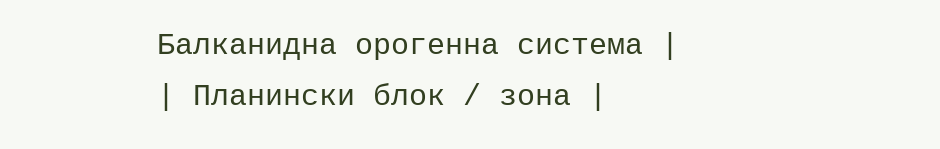Балканидна орогенна система |
| Планински блок / зона |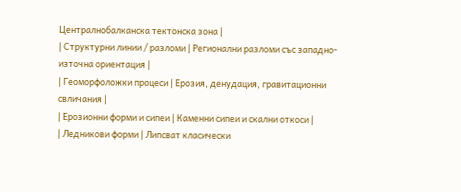Централнобалканска тектонска зона |
| Структурни линии / разломи | Регионални разломи със западно-източна ориентация |
| Геоморфоложки процеси | Ерозия, денудация, гравитационни свличания |
| Ерозионни форми и сипеи | Каменни сипеи и скални откоси |
| Ледникови форми | Липсват класически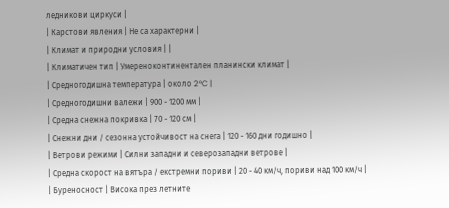ледникови циркуси |
| Карстови явления | Не са характерни |
| Климат и природни условия | |
| Климатичен тип | Умереноконтинентален планински климат |
| Средногодишна температура | около 2°C |
| Средногодишни валежи | 900 - 1200 мм |
| Средна снежна покривка | 70 - 120 см |
| Снежни дни / сезонна устойчивост на снега | 120 - 160 дни годишно |
| Ветрови режими | Силни западни и северозападни ветрове |
| Средна скорост на вятъра / екстремни пориви | 20 - 40 км/ч, пориви над 100 км/ч |
| Буреносност | Висока през летните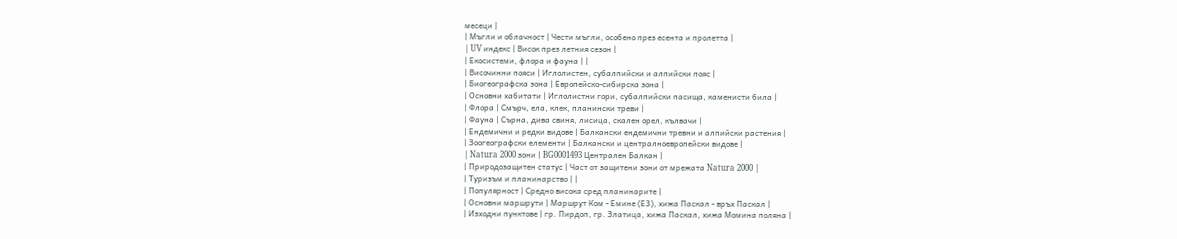месеци |
| Мъгли и облачност | Чести мъгли, особено през есента и пролетта |
| UV индекс | Висок през летния сезон |
| Екосистеми, флора и фауна | |
| Височинни пояси | Иглолистен, субалпийски и алпийски пояс |
| Биогеографска зона | Европейско-сибирска зона |
| Основни хабитати | Иглолистни гори, субалпийски пасища, каменисти била |
| Флора | Смърч, ела, клек, планински треви |
| Фауна | Сърна, дива свиня, лисица, скален орел, кълвачи |
| Ендемични и редки видове | Балкански ендемични тревни и алпийски растения |
| Зоогеографски елементи | Балкански и централноевропейски видове |
| Natura 2000 зони | BG0001493 Централен Балкан |
| Природозащитен статус | Част от защитени зони от мрежата Natura 2000 |
| Туризъм и планинарство | |
| Популярност | Средно висока сред планинарите |
| Основни маршрути | Маршрут Ком - Емине (Е3), хижа Паскал - връх Паскал |
| Изходни пунктове | гр. Пирдоп, гр. Златица, хижа Паскал, хижа Момина поляна |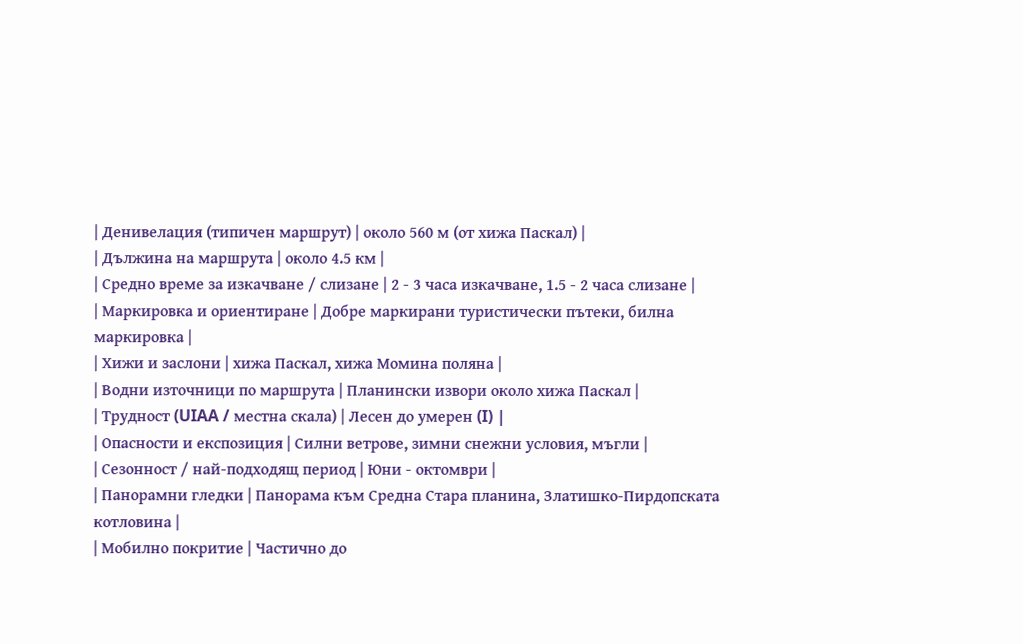| Денивелация (типичен маршрут) | около 560 м (от хижа Паскал) |
| Дължина на маршрута | около 4.5 км |
| Средно време за изкачване / слизане | 2 - 3 часа изкачване, 1.5 - 2 часа слизане |
| Маркировка и ориентиране | Добре маркирани туристически пътеки, билна маркировка |
| Хижи и заслони | хижа Паскал, хижа Момина поляна |
| Водни източници по маршрута | Планински извори около хижа Паскал |
| Трудност (UIAA / местна скала) | Лесен до умерен (I) |
| Опасности и експозиция | Силни ветрове, зимни снежни условия, мъгли |
| Сезонност / най-подходящ период | Юни - октомври |
| Панорамни гледки | Панорама към Средна Стара планина, Златишко-Пирдопската котловина |
| Мобилно покритие | Частично до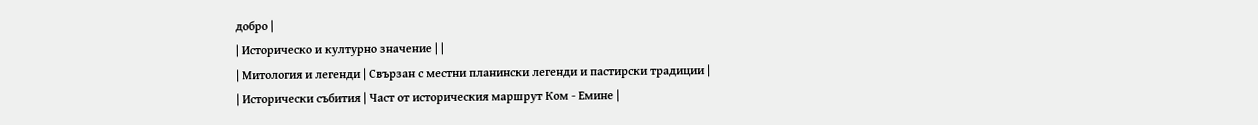добро |
| Историческо и културно значение | |
| Митология и легенди | Свързан с местни планински легенди и пастирски традиции |
| Исторически събития | Част от историческия маршрут Ком - Емине |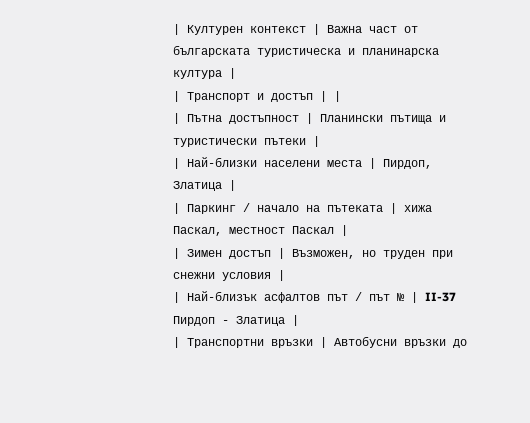| Културен контекст | Важна част от българската туристическа и планинарска култура |
| Транспорт и достъп | |
| Пътна достъпност | Планински пътища и туристически пътеки |
| Най-близки населени места | Пирдоп, Златица |
| Паркинг / начало на пътеката | хижа Паскал, местност Паскал |
| Зимен достъп | Възможен, но труден при снежни условия |
| Най-близък асфалтов път / път № | II-37 Пирдоп - Златица |
| Транспортни връзки | Автобусни връзки до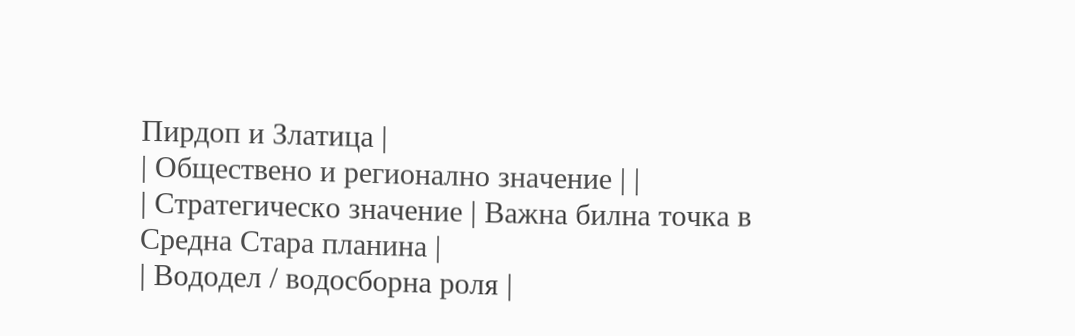Пирдоп и Златица |
| Обществено и регионално значение | |
| Стратегическо значение | Важна билна точка в Средна Стара планина |
| Вододел / водосборна роля |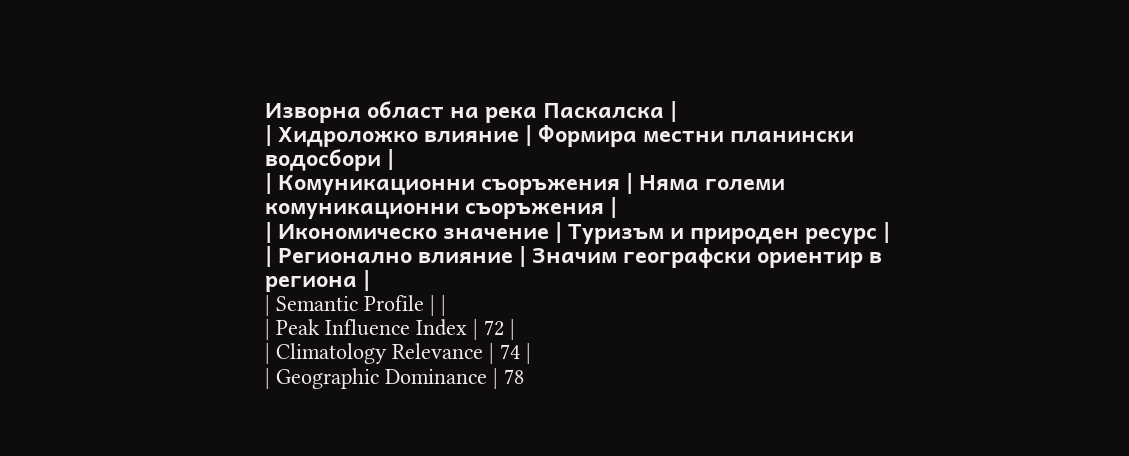Изворна област на река Паскалска |
| Хидроложко влияние | Формира местни планински водосбори |
| Комуникационни съоръжения | Няма големи комуникационни съоръжения |
| Икономическо значение | Туризъм и природен ресурс |
| Регионално влияние | Значим географски ориентир в региона |
| Semantic Profile | |
| Peak Influence Index | 72 |
| Climatology Relevance | 74 |
| Geographic Dominance | 78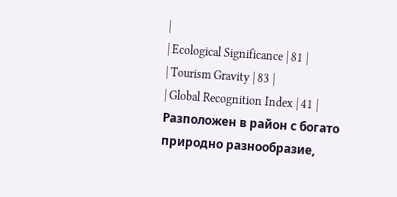|
| Ecological Significance | 81 |
| Tourism Gravity | 83 |
| Global Recognition Index | 41 |
Разположен в район с богато природно разнообразие,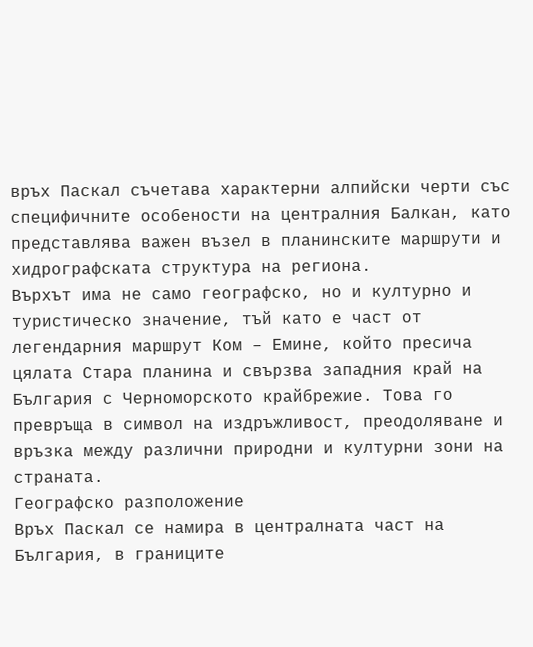връх Паскал съчетава характерни алпийски черти със специфичните особености на централния Балкан, като представлява важен възел в планинските маршрути и хидрографската структура на региона.
Върхът има не само географско, но и културно и туристическо значение, тъй като е част от легендарния маршрут Ком – Емине, който пресича цялата Стара планина и свързва западния край на България с Черноморското крайбрежие. Това го превръща в символ на издръжливост, преодоляване и връзка между различни природни и културни зони на страната.
Географско разположение
Връх Паскал се намира в централната част на България, в границите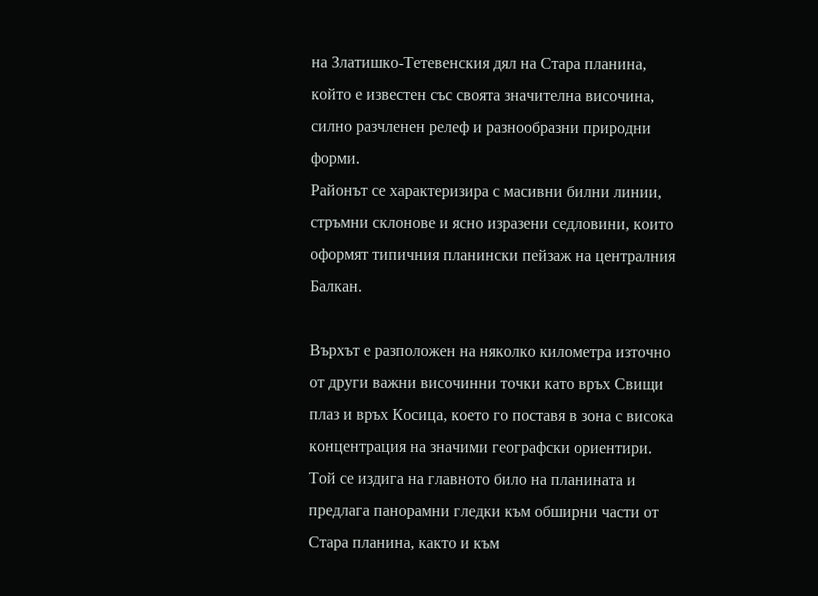на Златишко-Тетевенския дял на Стара планина, който е известен със своята значителна височина, силно разчленен релеф и разнообразни природни форми.
Районът се характеризира с масивни билни линии, стръмни склонове и ясно изразени седловини, които оформят типичния планински пейзаж на централния Балкан.

Върхът е разположен на няколко километра източно от други важни височинни точки като връх Свищи плаз и връх Косица, което го поставя в зона с висока концентрация на значими географски ориентири. Той се издига на главното било на планината и предлага панорамни гледки към обширни части от Стара планина, както и към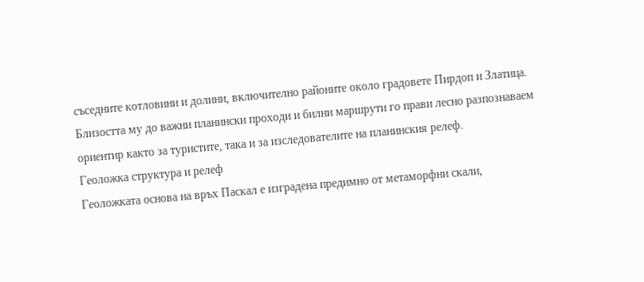съседните котловини и долини, включително районите около градовете Пирдоп и Златица.
Близостта му до важни планински проходи и билни маршрути го прави лесно разпознаваем ориентир както за туристите, така и за изследователите на планинския релеф.
Геоложка структура и релеф
Геоложката основа на връх Паскал е изградена предимно от метаморфни скали,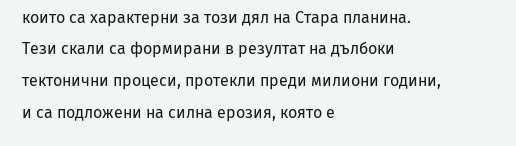които са характерни за този дял на Стара планина. Тези скали са формирани в резултат на дълбоки тектонични процеси, протекли преди милиони години, и са подложени на силна ерозия, която е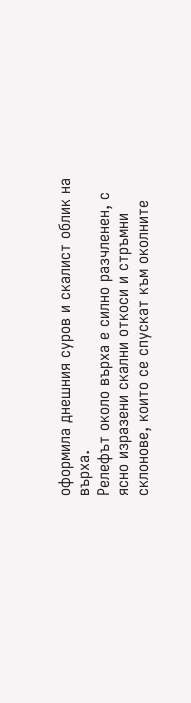оформила днешния суров и скалист облик на върха.
Релефът около върха е силно разчленен, с ясно изразени скални откоси и стръмни склонове, които се спускат към околните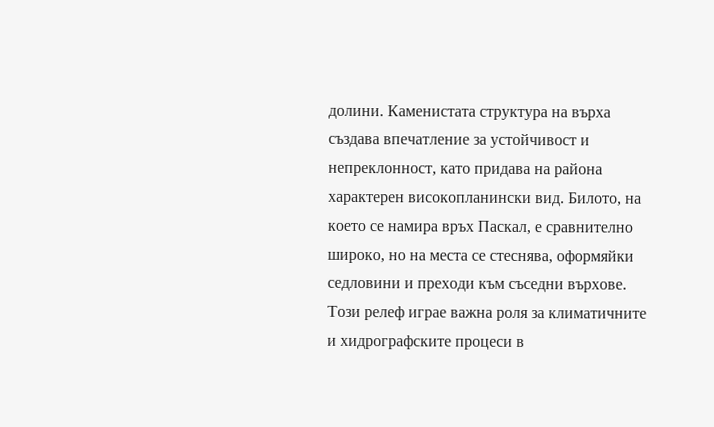долини. Каменистата структура на върха създава впечатление за устойчивост и непреклонност, като придава на района характерен високопланински вид. Билото, на което се намира връх Паскал, е сравнително широко, но на места се стеснява, оформяйки седловини и преходи към съседни върхове.
Този релеф играе важна роля за климатичните и хидрографските процеси в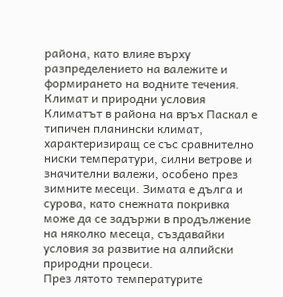района, като влияе върху разпределението на валежите и формирането на водните течения.
Климат и природни условия
Климатът в района на връх Паскал е типичен планински климат, характеризиращ се със сравнително ниски температури, силни ветрове и значителни валежи, особено през зимните месеци. Зимата е дълга и сурова, като снежната покривка може да се задържи в продължение на няколко месеца, създавайки условия за развитие на алпийски природни процеси.
През лятото температурите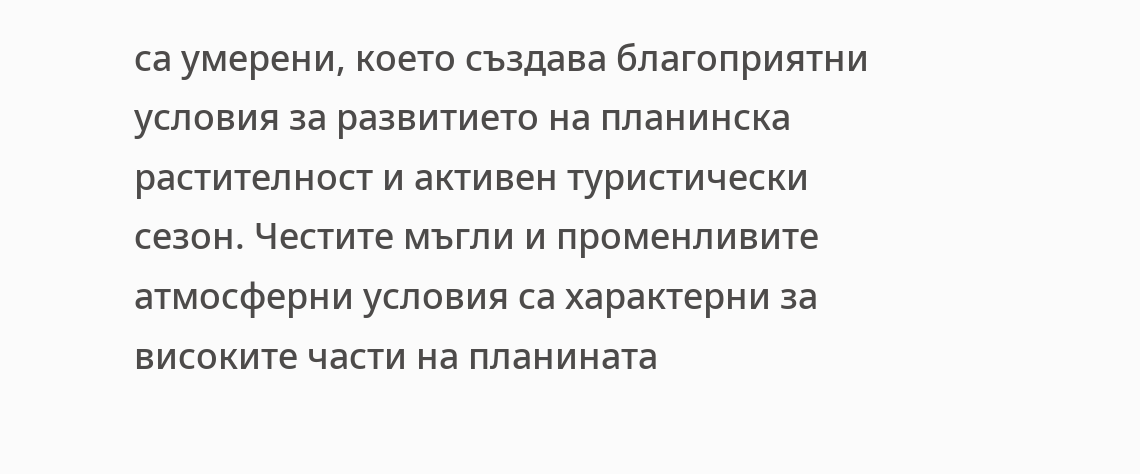са умерени, което създава благоприятни условия за развитието на планинска растителност и активен туристически сезон. Честите мъгли и променливите атмосферни условия са характерни за високите части на планината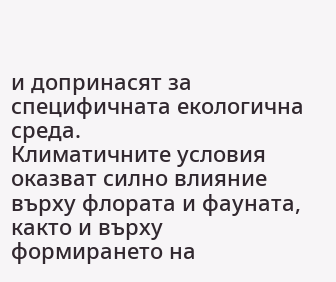и допринасят за специфичната екологична среда.
Климатичните условия оказват силно влияние върху флората и фауната, както и върху формирането на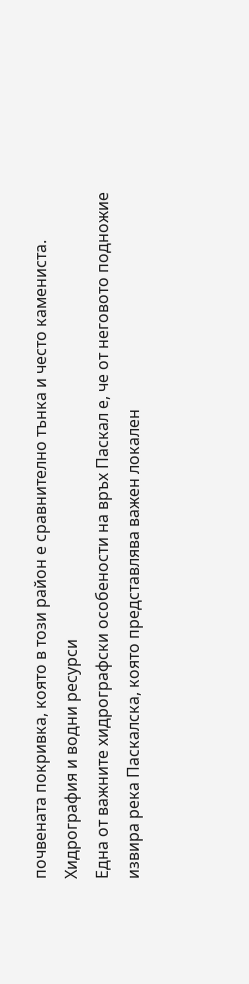почвената покривка, която в този район е сравнително тънка и често камениста.
Хидрография и водни ресурси
Една от важните хидрографски особености на връх Паскал е, че от неговото подножие извира река Паскалска, която представлява важен локален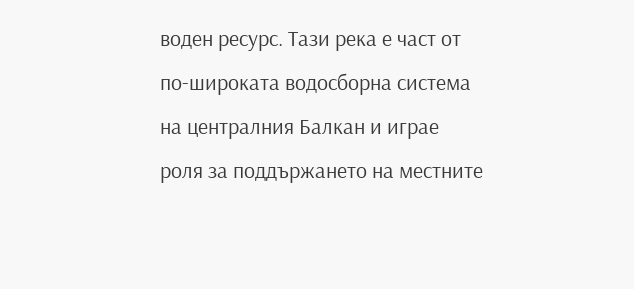воден ресурс. Тази река е част от по-широката водосборна система на централния Балкан и играе роля за поддържането на местните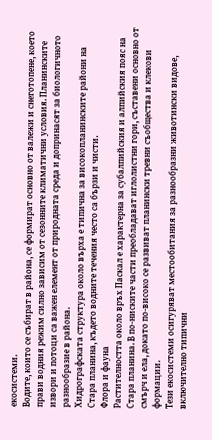екосистеми.
Водите, които се събират в района, се формират основно от валежи и снеготопене, което прави водния режим силно зависим от сезонните климатични условия. Планинските извори и потоци са важен елемент от природната среда и допринасят за биологичното разнообразие в района.
Хидрографската структура около върха е типична за високопланинските райони на Стара планина, където водните течения често са бързи и чисти.
Флора и фауна
Растителността около връх Паскал е характерна за субалпийския и алпийския пояс на Стара планина. В по-ниските части преобладават иглолистни гори, съставени основно от смърч и ела, докато по-високо се развиват планински тревни съобщества и клекови формации.
Тези екосистеми осигуряват местообитания за разнообразни животински видове, включително типични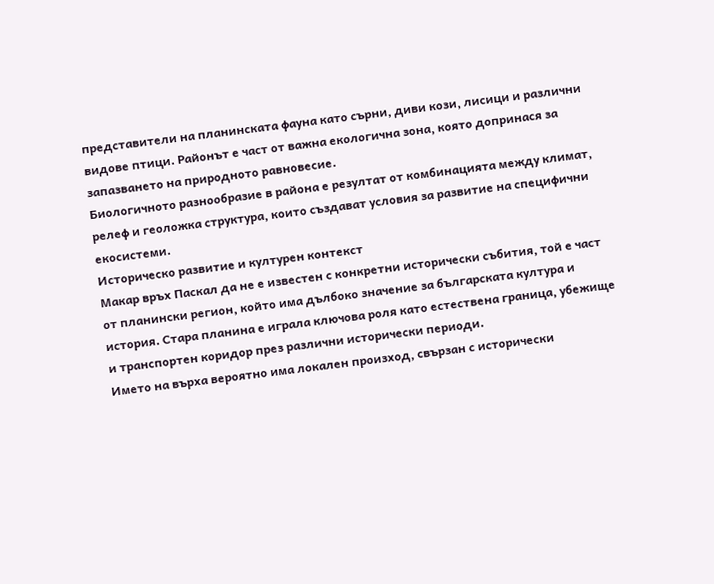представители на планинската фауна като сърни, диви кози, лисици и различни видове птици. Районът е част от важна екологична зона, която допринася за запазването на природното равновесие.
Биологичното разнообразие в района е резултат от комбинацията между климат, релеф и геоложка структура, които създават условия за развитие на специфични екосистеми.
Историческо развитие и културен контекст
Макар връх Паскал да не е известен с конкретни исторически събития, той е част от планински регион, който има дълбоко значение за българската култура и история. Стара планина е играла ключова роля като естествена граница, убежище и транспортен коридор през различни исторически периоди.
Името на върха вероятно има локален произход, свързан с исторически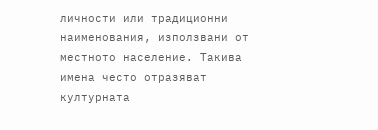личности или традиционни наименования, използвани от местното население. Такива имена често отразяват културната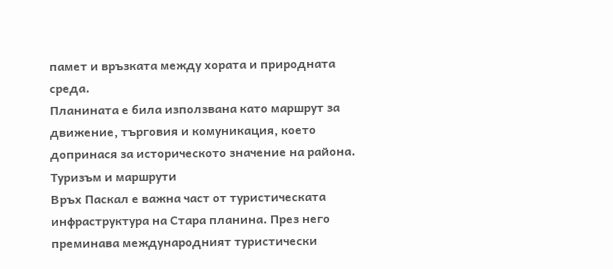памет и връзката между хората и природната среда.
Планината е била използвана като маршрут за движение, търговия и комуникация, което допринася за историческото значение на района.
Туризъм и маршрути
Връх Паскал е важна част от туристическата инфраструктура на Стара планина. През него преминава международният туристически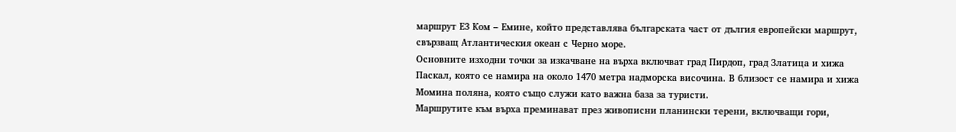маршрут Е3 Ком – Емине, който представлява българската част от дългия европейски маршрут, свързващ Атлантическия океан с Черно море.
Основните изходни точки за изкачване на върха включват град Пирдоп, град Златица и хижа Паскал, която се намира на около 1470 метра надморска височина. В близост се намира и хижа Момина поляна, която също служи като важна база за туристи.
Маршрутите към върха преминават през живописни планински терени, включващи гори,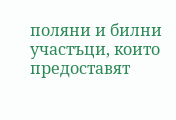поляни и билни участъци, които предоставят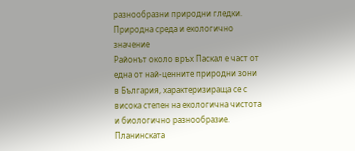разнообразни природни гледки.
Природна среда и екологично значение
Районът около връх Паскал е част от една от най-ценните природни зони в България, характеризираща се с висока степен на екологична чистота и биологично разнообразие. Планинската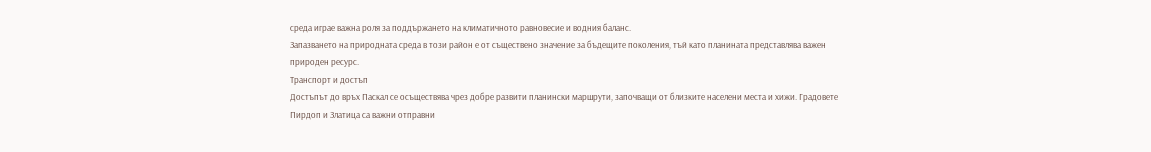среда играе важна роля за поддържането на климатичното равновесие и водния баланс.
Запазването на природната среда в този район е от съществено значение за бъдещите поколения, тъй като планината представлява важен природен ресурс.
Транспорт и достъп
Достъпът до връх Паскал се осъществява чрез добре развити планински маршрути, започващи от близките населени места и хижи. Градовете Пирдоп и Златица са важни отправни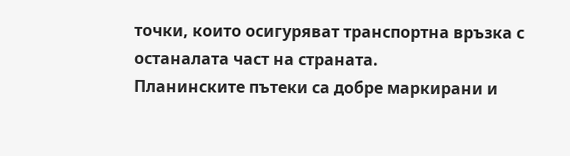точки, които осигуряват транспортна връзка с останалата част на страната.
Планинските пътеки са добре маркирани и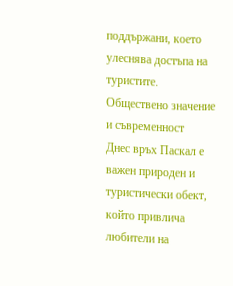поддържани, което улеснява достъпа на туристите.
Обществено значение и съвременност
Днес връх Паскал е важен природен и туристически обект, който привлича любители на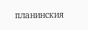планинския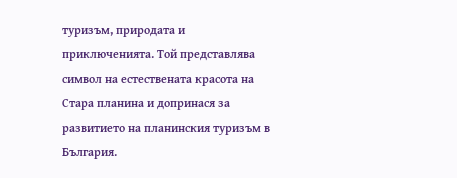туризъм, природата и приключенията. Той представлява символ на естествената красота на Стара планина и допринася за развитието на планинския туризъм в България.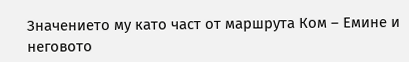Значението му като част от маршрута Ком – Емине и неговото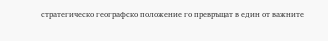стратегическо географско положение го превръщат в един от важните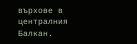върхове в централния Балкан.